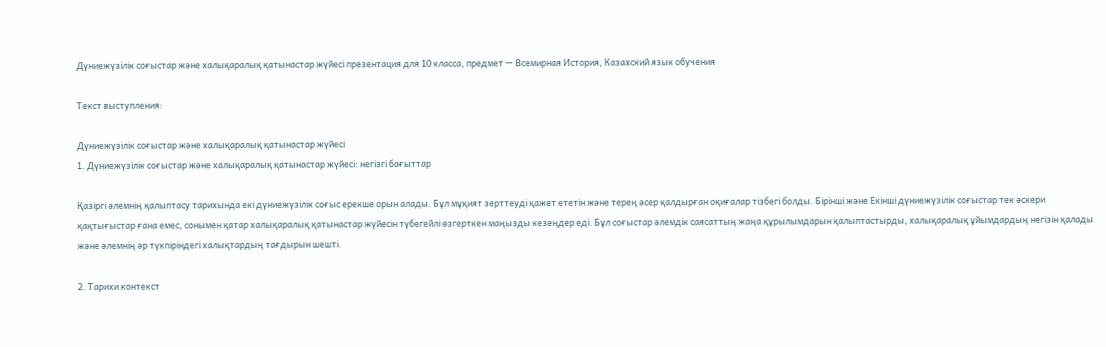Дүниежүзілік соғыстар және халықаралық қатынастар жүйесі презентация для 10 класса, предмет — Всемирная История, Казахский язык обучения

Текст выступления:

Дүниежүзілік соғыстар және халықаралық қатынастар жүйесі
1. Дүниежүзілік соғыстар және халықаралық қатынастар жүйесі: негізгі бағыттар

Қазіргі әлемнің қалыптасу тарихында екі дүниежүзілік соғыс ерекше орын алады. Бұл мұқият зерттеуді қажет ететін және терең әсер қалдырған оқиғалар тізбегі болды. Бірінші және Екінші дүниежүзілік соғыстар тек әскери қақтығыстар ғана емес, сонымен қатар халықаралық қатынастар жүйесін түбегейлі өзгерткен маңызды кезеңдер еді. Бұл соғыстар әлемдік саясаттың жаңа құрылымдарын қалыптастырды, халықаралық ұйымдардың негізін қалады және әлемнің әр түкпіріндегі халықтардың тағдырын шешті.

2. Тарихи контекст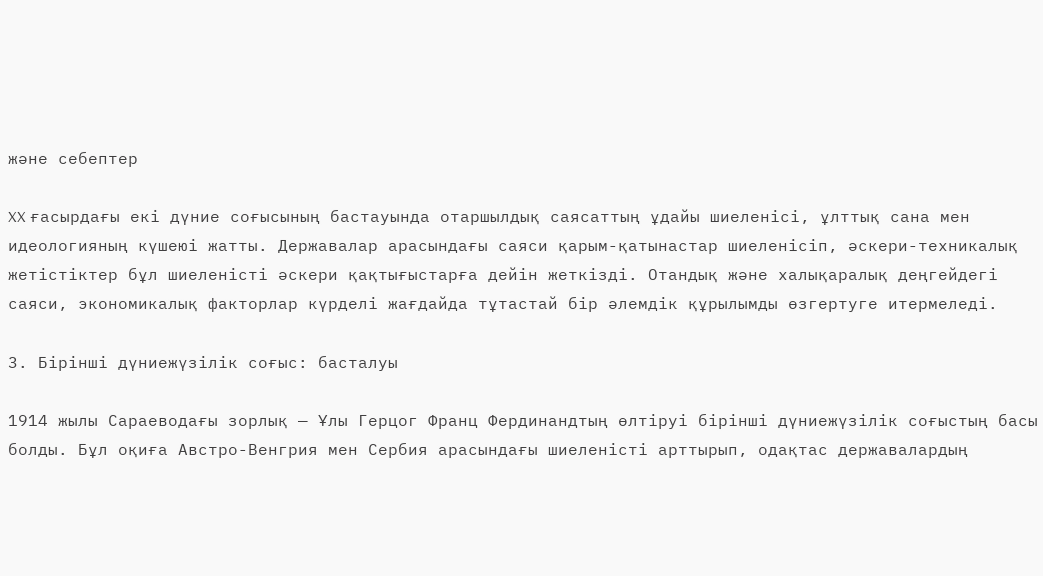және себептер

XX ғасырдағы екі дүние соғысының бастауында отаршылдық саясаттың ұдайы шиеленісі, ұлттық сана мен идеологияның күшеюі жатты. Державалар арасындағы саяси қарым-қатынастар шиеленісіп, әскери-техникалық жетістіктер бұл шиеленісті әскери қақтығыстарға дейін жеткізді. Отандық және халықаралық деңгейдегі саяси, экономикалық факторлар күрделі жағдайда тұтастай бір әлемдік құрылымды өзгертуге итермеледі.

3. Бірінші дүниежүзілік соғыс: басталуы

1914 жылы Сараеводағы зорлық — Ұлы Герцог Франц Фердинандтың өлтіруі бірінші дүниежүзілік соғыстың басы болды. Бұл оқиға Австро-Венгрия мен Сербия арасындағы шиеленісті арттырып, одақтас державалардың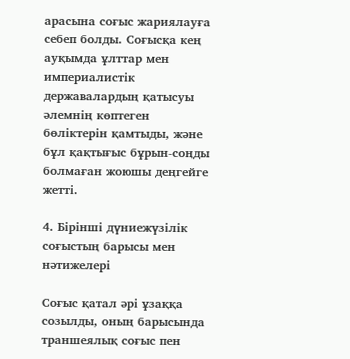арасына соғыс жариялауға себеп болды. Соғысқа кең ауқымда ұлттар мен империалистік державалардың қатысуы әлемнің көптеген бөліктерін қамтыды, және бұл қақтығыс бұрын-соңды болмаған жоюшы деңгейге жетті.

4. Бірінші дүниежүзілік соғыстың барысы мен нәтижелері

Соғыс қатал әрі ұзаққа созылды, оның барысында траншеялық соғыс пен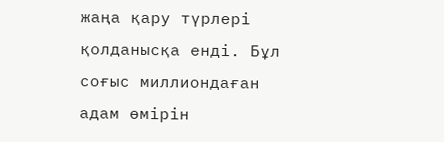жаңа қару түрлері қолданысқа енді. Бұл соғыс миллиондаған адам өмірін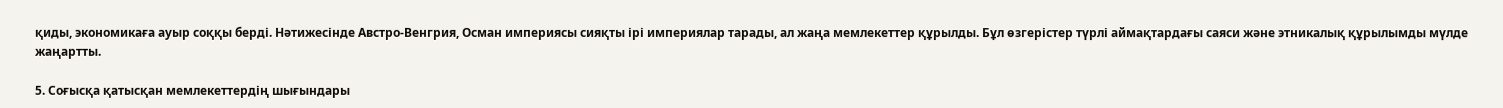қиды, экономикаға ауыр соққы берді. Нәтижесінде Австро-Венгрия, Осман империясы сияқты ірі империялар тарады, ал жаңа мемлекеттер құрылды. Бұл өзгерістер түрлі аймақтардағы саяси және этникалық құрылымды мүлде жаңартты.

5. Соғысқа қатысқан мемлекеттердің шығындары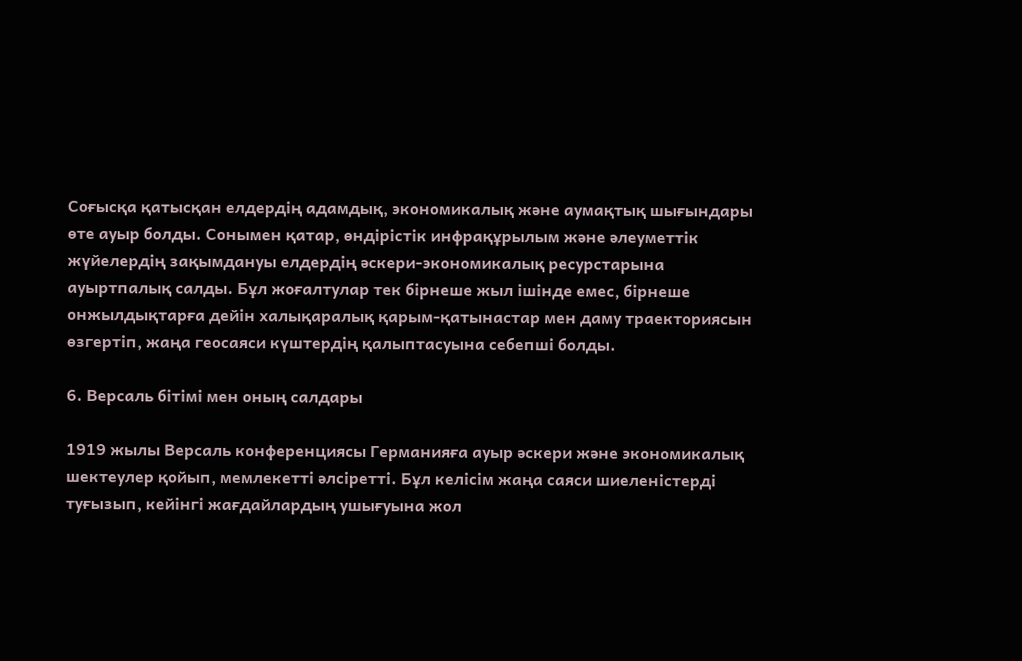Соғысқа қатысқан елдердің адамдық, экономикалық және аумақтық шығындары өте ауыр болды. Сонымен қатар, өндірістік инфрақұрылым және әлеуметтік жүйелердің зақымдануы елдердің әскери-экономикалық ресурстарына ауыртпалық салды. Бұл жоғалтулар тек бірнеше жыл ішінде емес, бірнеше онжылдықтарға дейін халықаралық қарым-қатынастар мен даму траекториясын өзгертіп, жаңа геосаяси күштердің қалыптасуына себепші болды.

6. Версаль бітімі мен оның салдары

1919 жылы Версаль конференциясы Германияға ауыр әскери және экономикалық шектеулер қойып, мемлекетті әлсіретті. Бұл келісім жаңа саяси шиеленістерді туғызып, кейінгі жағдайлардың ушығуына жол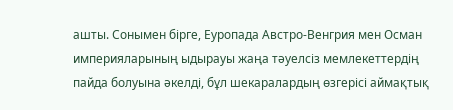ашты. Сонымен бірге, Еуропада Австро-Венгрия мен Осман империяларының ыдырауы жаңа тәуелсіз мемлекеттердің пайда болуына әкелді, бұл шекаралардың өзгерісі аймақтық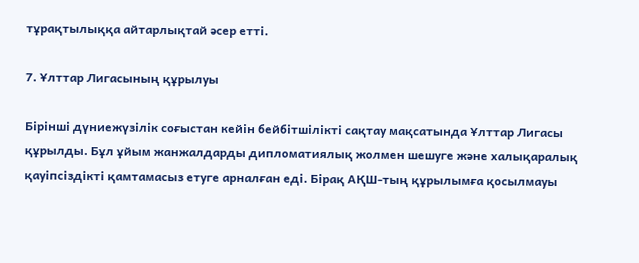тұрақтылыққа айтарлықтай әсер етті.

7. Ұлттар Лигасының құрылуы

Бірінші дүниежүзілік соғыстан кейін бейбітшілікті сақтау мақсатында Ұлттар Лигасы құрылды. Бұл ұйым жанжалдарды дипломатиялық жолмен шешуге және халықаралық қауіпсіздікті қамтамасыз етуге арналған еді. Бірақ АҚШ-тың құрылымға қосылмауы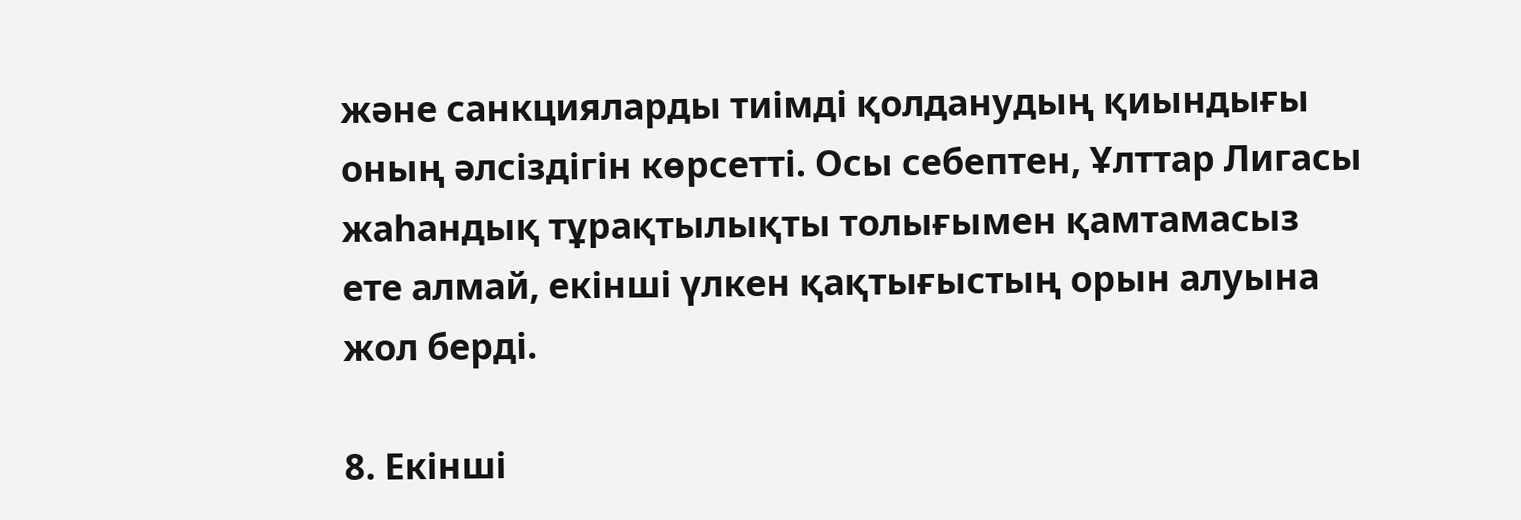және санкцияларды тиімді қолданудың қиындығы оның әлсіздігін көрсетті. Осы себептен, Ұлттар Лигасы жаһандық тұрақтылықты толығымен қамтамасыз ете алмай, екінші үлкен қақтығыстың орын алуына жол берді.

8. Екінші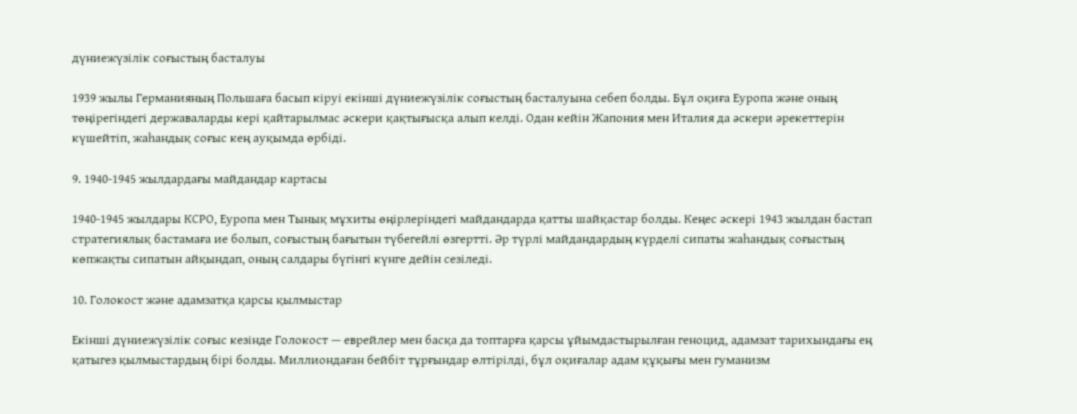дүниежүзілік соғыстың басталуы

1939 жылы Германияның Польшаға басып кіруі екінші дүниежүзілік соғыстың басталуына себеп болды. Бұл оқиға Еуропа және оның төңірегіндегі державаларды кері қайтарылмас әскери қақтығысқа алып келді. Одан кейін Жапония мен Италия да әскери әрекеттерін күшейтіп, жаһандық соғыс кең ауқымда өрбіді.

9. 1940-1945 жылдардағы майдандар картасы

1940-1945 жылдары КСРО, Еуропа мен Тынық мұхиты өңірлеріндегі майдандарда қатты шайқастар болды. Кеңес әскері 1943 жылдан бастап стратегиялық бастамаға ие болып, соғыстың бағытын түбегейлі өзгертті. Әр түрлі майдандардың күрделі сипаты жаһандық соғыстың көпжақты сипатын айқындап, оның салдары бүгінгі күнге дейін сезіледі.

10. Голокост және адамзатқа қарсы қылмыстар

Екінші дүниежүзілік соғыс кезінде Голокост — еврейлер мен басқа да топтарға қарсы ұйымдастырылған геноцид, адамзат тарихындағы ең қатыгез қылмыстардың бірі болды. Миллиондаған бейбіт тұрғындар өлтірілді, бұл оқиғалар адам құқығы мен гуманизм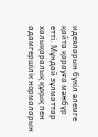идеяларын бүкіл әлемге қайта қарауға мәжбүр етті. Мұндай зұлматтар халықаралық құқық пен адамгершілік нормаларын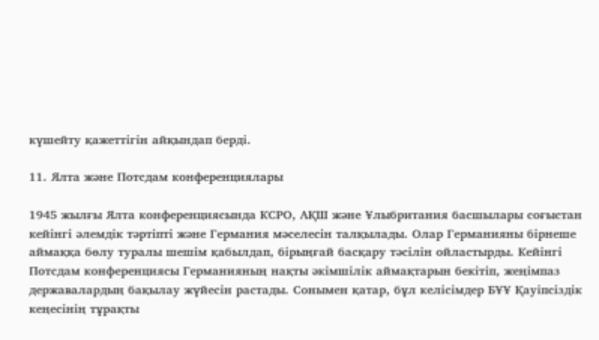күшейту қажеттігін айқындап берді.

11. Ялта және Потсдам конференциялары

1945 жылғы Ялта конференциясында КСРО, АҚШ және Ұлыбритания басшылары соғыстан кейінгі әлемдік тәртіпті және Германия мәселесін талқылады. Олар Германияны бірнеше аймаққа бөлу туралы шешім қабылдап, бірыңғай басқару тәсілін ойластырды. Кейінгі Потсдам конференциясы Германияның нақты әкімшілік аймақтарын бекітіп, жеңімпаз державалардың бақылау жүйесін растады. Сонымен қатар, бұл келісімдер БҰҰ Қауіпсіздік кеңесінің тұрақты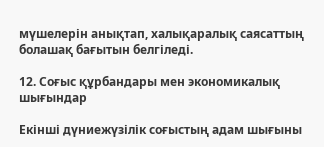мүшелерін анықтап, халықаралық саясаттың болашақ бағытын белгіледі.

12. Соғыс құрбандары мен экономикалық шығындар

Екінші дүниежүзілік соғыстың адам шығыны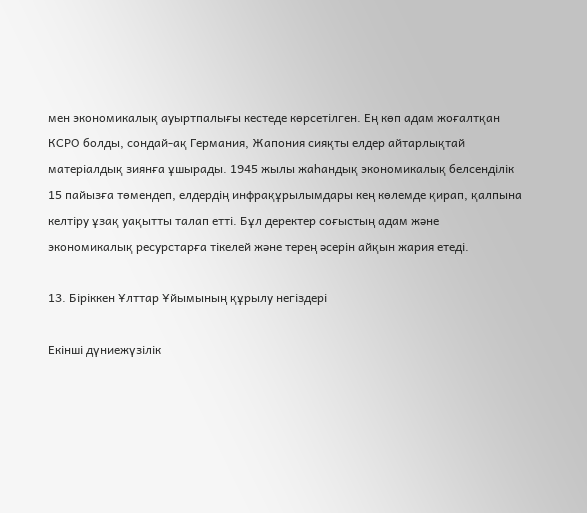мен экономикалық ауыртпалығы кестеде көрсетілген. Ең көп адам жоғалтқан КСРО болды, сондай-ақ Германия, Жапония сияқты елдер айтарлықтай матеріалдық зиянға ұшырады. 1945 жылы жаһандық экономикалық белсенділік 15 пайызға төмендеп, елдердің инфрақұрылымдары кең көлемде қирап, қалпына келтіру ұзақ уақытты талап етті. Бұл деректер соғыстың адам және экономикалық ресурстарға тікелей және терең әсерін айқын жария етеді.

13. Біріккен Ұлттар Ұйымының құрылу негіздері

Екінші дүниежүзілік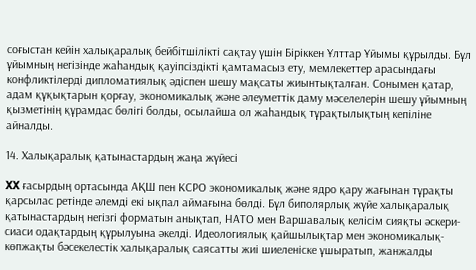соғыстан кейін халықаралық бейбітшілікті сақтау үшін Біріккен Ұлттар Ұйымы құрылды. Бұл ұйымның негізінде жаһандық қауіпсіздікті қамтамасыз ету, мемлекеттер арасындағы конфликтілерді дипломатиялық әдіспен шешу мақсаты жиынтықталған. Сонымен қатар, адам құқықтарын қорғау, экономикалық және әлеуметтік даму мәселелерін шешу ұйымның қызметінің құрамдас бөлігі болды, осылайша ол жаһандық тұрақтылықтың кепіліне айналды.

14. Халықаралық қатынастардың жаңа жүйесі

XX ғасырдың ортасында АҚШ пен КСРО экономикалық және ядро қару жағынан тұрақты қарсылас ретінде әлемді екі ықпал аймағына бөлді. Бұл биполярлық жүйе халықаралық қатынастардың негізгі форматын анықтап, НАТО мен Варшавалық келісім сияқты әскери-сиаси одақтардың құрылуына әкелді. Идеологиялық қайшылықтар мен экономикалық-көпжақты бәсекелестік халықаралық саясатты жиі шиеленіске ұшыратып, жанжалды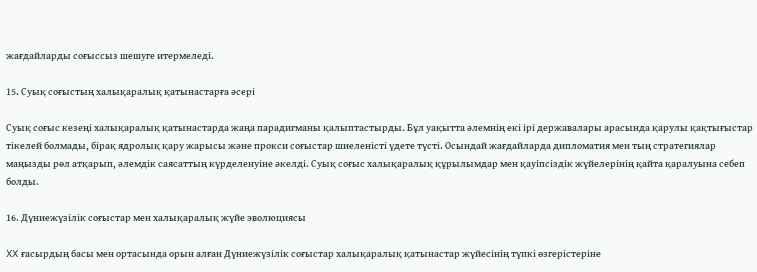жағдайларды соғыссыз шешуге итермеледі.

15. Суық соғыстың халықаралық қатынастарға әсері

Суық соғыс кезеңі халықаралық қатынастарда жаңа парадигманы қалыптастырды. Бұл уақытта әлемнің екі ірі державалары арасында қарулы қақтығыстар тікелей болмады, бірақ ядрoлық қару жарысы және прокси соғыстар шиеленісті үдете түсті. Осындай жағдайларда дипломатия мен тың стратегиялар маңызды рөл атқарып, әлемдік саясаттың күрделенуіне әкелді. Суық соғыс халықаралық құрылымдар мен қауіпсіздік жүйелерінің қайта қаралуына себеп болды.

16. Дүниежүзілік соғыстар мен халықаралық жүйе эволюциясы

XX ғасырдың басы мен ортасында орын алған Дүниежүзілік соғыстар халықаралық қатынастар жүйесінің түпкі өзгерістеріне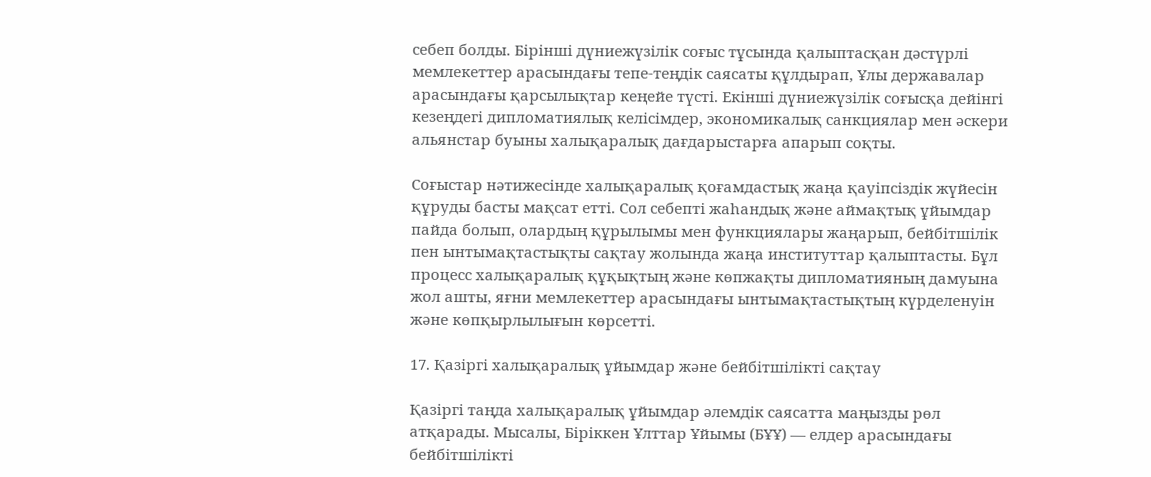себеп болды. Бірінші дүниежүзілік соғыс тұсында қалыптасқан дәстүрлі мемлекеттер арасындағы тепе-теңдік саясаты құлдырап, Ұлы державалар арасындағы қарсылықтар кеңейе түсті. Екінші дүниежүзілік соғысқа дейінгі кезеңдегі дипломатиялық келісімдер, экономикалық санкциялар мен әскери альянстар буыны халықаралық дағдарыстарға апарып соқты.

Соғыстар нәтижесінде халықаралық қоғамдастық жаңа қауіпсіздік жүйесін құруды басты мақсат етті. Сол себепті жаһандық және аймақтық ұйымдар пайда болып, олардың құрылымы мен функциялары жаңарып, бейбітшілік пен ынтымақтастықты сақтау жолында жаңа институттар қалыптасты. Бұл процесс халықаралық құқықтың және көпжақты дипломатияның дамуына жол ашты, яғни мемлекеттер арасындағы ынтымақтастықтың күрделенуін және көпқырлылығын көрсетті.

17. Қазіргі халықаралық ұйымдар және бейбітшілікті сақтау

Қазіргі таңда халықаралық ұйымдар әлемдік саясатта маңызды рөл атқарады. Мысалы, Біріккен Ұлттар Ұйымы (БҰҰ) — елдер арасындағы бейбітшілікті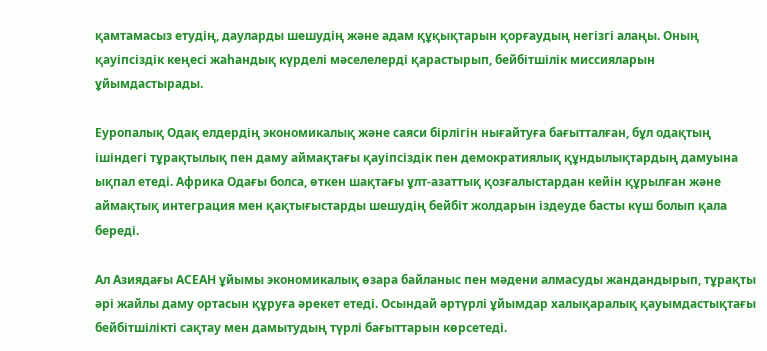қамтамасыз етудің, дауларды шешудің және адам құқықтарын қорғаудың негізгі алаңы. Оның қауіпсіздік кеңесі жаһандық күрделі мәселелерді қарастырып, бейбітшілік миссияларын ұйымдастырады.

Еуропалық Одақ елдердің экономикалық және саяси бірлігін нығайтуға бағытталған, бұл одақтың ішіндегі тұрақтылық пен даму аймақтағы қауіпсіздік пен демократиялық құндылықтардың дамуына ықпал етеді. Африка Одағы болса, өткен шақтағы ұлт-азаттық қозғалыстардан кейін құрылған және аймақтық интеграция мен қақтығыстарды шешудің бейбіт жолдарын іздеуде басты күш болып қала береді.

Ал Азиядағы АСЕАН ұйымы экономикалық өзара байланыс пен мәдени алмасуды жандандырып, тұрақты әрі жайлы даму ортасын құруға әрекет етеді. Осындай әртүрлі ұйымдар халықаралық қауымдастықтағы бейбітшілікті сақтау мен дамытудың түрлі бағыттарын көрсетеді.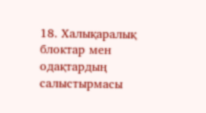18. Халықаралық блоктар мен одақтардың салыстырмасы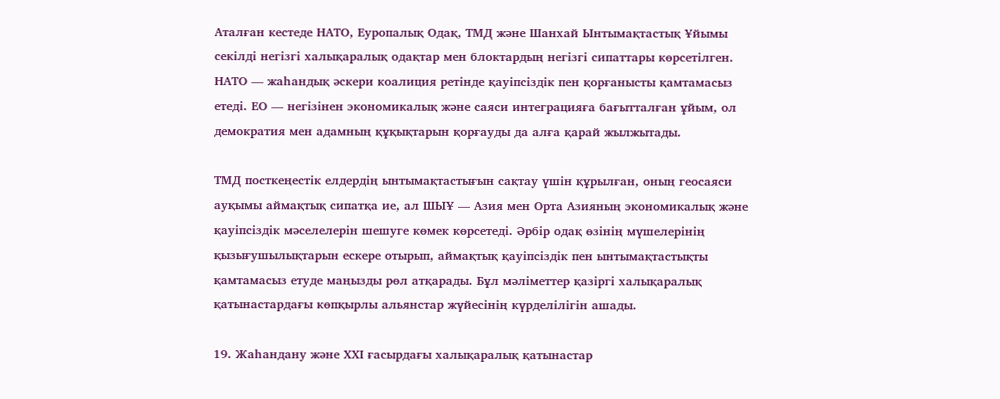Аталған кестеде НАТО, Еуропалық Одақ, ТМД және Шанхай Ынтымақтастық Ұйымы секілді негізгі халықаралық одақтар мен блоктардың негізгі сипаттары көрсетілген. НАТО — жаһандық әскери коалиция ретінде қауіпсіздік пен қорғанысты қамтамасыз етеді. ЕО — негізінен экономикалық және саяси интеграцияға бағытталған ұйым, ол демократия мен адамның құқықтарын қорғауды да алға қарай жылжытады.

ТМД посткеңестік елдердің ынтымақтастығын сақтау үшін құрылған, оның геосаяси ауқымы аймақтық сипатқа ие, ал ШЫҰ — Азия мен Орта Азияның экономикалық және қауіпсіздік мәселелерін шешуге көмек көрсетеді. Әрбір одақ өзінің мүшелерінің қызығушылықтарын ескере отырып, аймақтық қауіпсіздік пен ынтымақтастықты қамтамасыз етуде маңызды рөл атқарады. Бұл мәліметтер қазіргі халықаралық қатынастардағы көпқырлы альянстар жүйесінің күрделілігін ашады.

19. Жаһандану және ХХІ ғасырдағы халықаралық қатынастар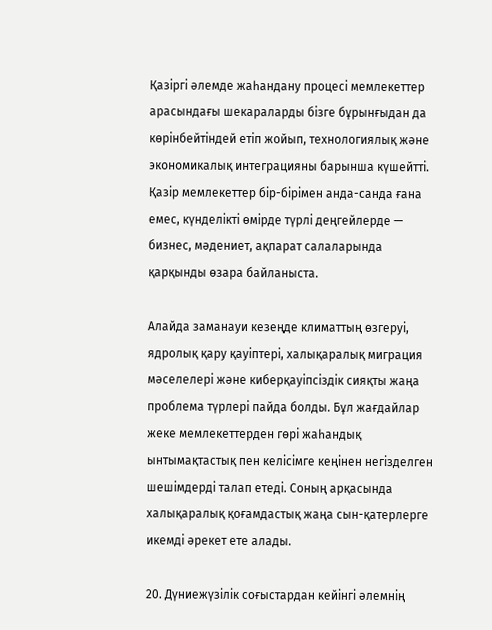Қазіргі әлемде жаһандану процесі мемлекеттер арасындағы шекараларды бізге бұрынғыдан да көрінбейтіндей етіп жойып, технологиялық және экономикалық интеграцияны барынша күшейтті. Қазір мемлекеттер бір-бірімен анда-санда ғана емес, күнделікті өмірде түрлі деңгейлерде — бизнес, мәдениет, ақпарат салаларында қарқынды өзара байланыста.

Алайда заманауи кезеңде климаттың өзгеруі, ядролық қару қауіптері, халықаралық миграция мәселелері және киберқауіпсіздік сияқты жаңа проблема түрлері пайда болды. Бұл жағдайлар жеке мемлекеттерден гөрі жаһандық ынтымақтастық пен келісімге кеңінен негізделген шешімдерді талап етеді. Соның арқасында халықаралық қоғамдастық жаңа сын-қатерлерге икемді әрекет ете алады.

20. Дүниежүзілік соғыстардан кейінгі әлемнің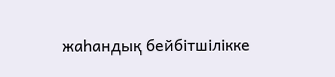жаһандық бейбітшілікке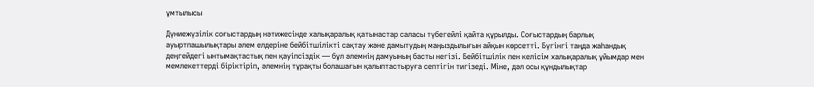ұмтылысы

Дүниежүзілік соғыстардың нәтижесінде халықаралық қатынастар саласы түбегейлі қайта құрылды. Соғыстардың барлық ауыртпашылықтары әлем елдеріне бейбітшілікті сақтау және дамытудың маңыздылығын айқын көрсетті. Бүгінгі таңда жаһандық деңгейдегі ынтымақтастық пен қауіпсіздік — бұл әлемнің дамуының басты негізі. Бейбітшілік пен келісім халықаралық ұйымдар мен мемлекеттерді біріктіріп, әлемнің тұрақты болашағын қалыптастыруға септігін тигізеді. Міне, дәл осы құндылықтар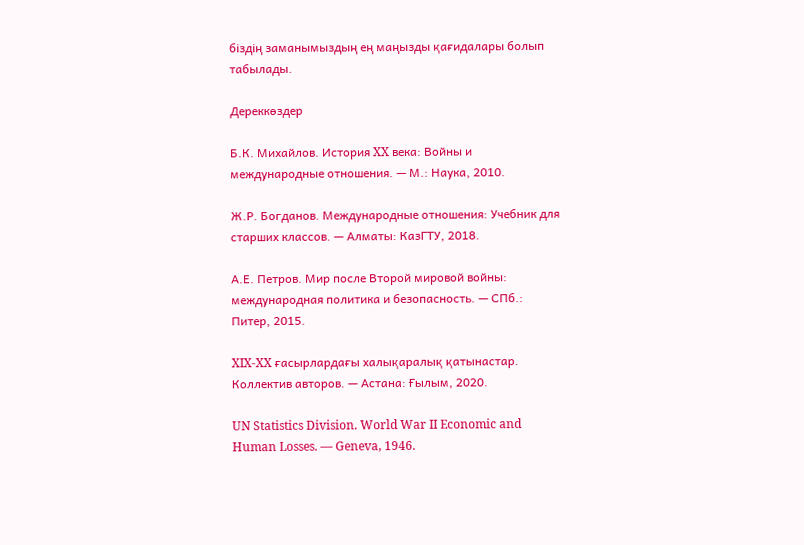біздің заманымыздың ең маңызды қағидалары болып табылады.

Дереккөздер

Б.К. Михайлов. История XX века: Войны и международные отношения. — М.: Наука, 2010.

Ж.Р. Богданов. Международные отношения: Учебник для старших классов. — Алматы: КазГТУ, 2018.

А.Е. Петров. Мир после Второй мировой войны: международная политика и безопасность. — СПб.: Питер, 2015.

XIX-XX ғасырлардағы халықаралық қатынастар. Коллектив авторов. — Астана: Ғылым, 2020.

UN Statistics Division. World War II Economic and Human Losses. — Geneva, 1946.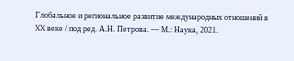Глобальное и региональное развитие международных отношений в XX веке / под ред. А.Н. Петрова. — М.: Наука, 2021.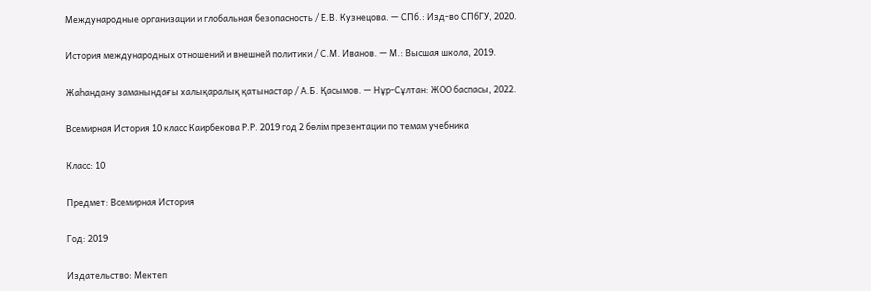Международные организации и глобальная безопасность / Е.В. Кузнецова. — СПб.: Изд-во СПбГУ, 2020.

История международных отношений и внешней политики / С.М. Иванов. — М.: Высшая школа, 2019.

Жаһандану заманындағы халықаралық қатынастар / А.Б. Қасымов. — Нұр-Сұлтан: ЖОО баспасы, 2022.

Всемирная История 10 класс Каирбекова Р.Р. 2019 год 2 бөлім презентации по темам учебника

Класс: 10

Предмет: Всемирная История

Год: 2019

Издательство: Мектеп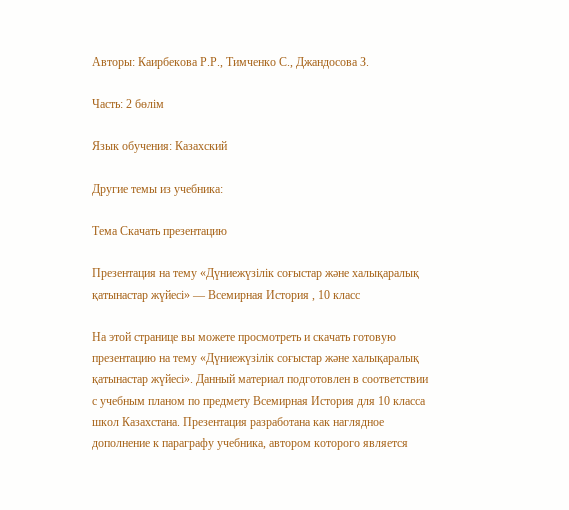Авторы: Каирбекова Р.Р., Тимченко С., Джандосова З.

Часть: 2 бөлім

Язык обучения: Казахский

Другие темы из учебника:

Тема Скачать презентацию

Презентация на тему «Дүниежүзілік соғыстар және халықаралық қатынастар жүйесі» — Всемирная История , 10 класс

На этой странице вы можете просмотреть и скачать готовую презентацию на тему «Дүниежүзілік соғыстар және халықаралық қатынастар жүйесі». Данный материал подготовлен в соответствии с учебным планом по предмету Всемирная История для 10 класса школ Казахстана. Презентация разработана как наглядное дополнение к параграфу учебника, автором которого является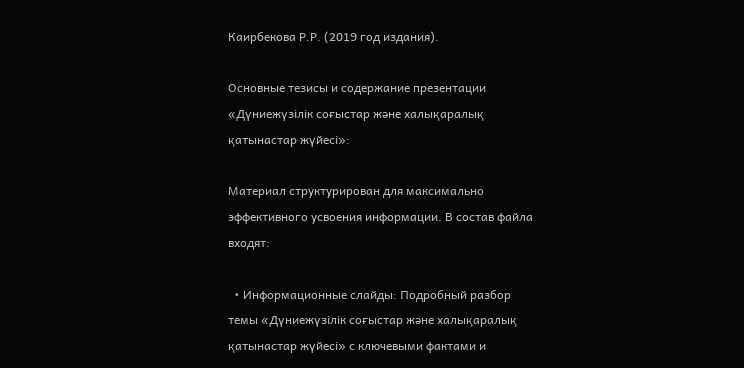Каирбекова Р.Р. (2019 год издания).

Основные тезисы и содержание презентации «Дүниежүзілік соғыстар және халықаралық қатынастар жүйесі»:

Материал структурирован для максимально эффективного усвоения информации. В состав файла входят:

  • Информационные слайды: Подробный разбор темы «Дүниежүзілік соғыстар және халықаралық қатынастар жүйесі» с ключевыми фактами и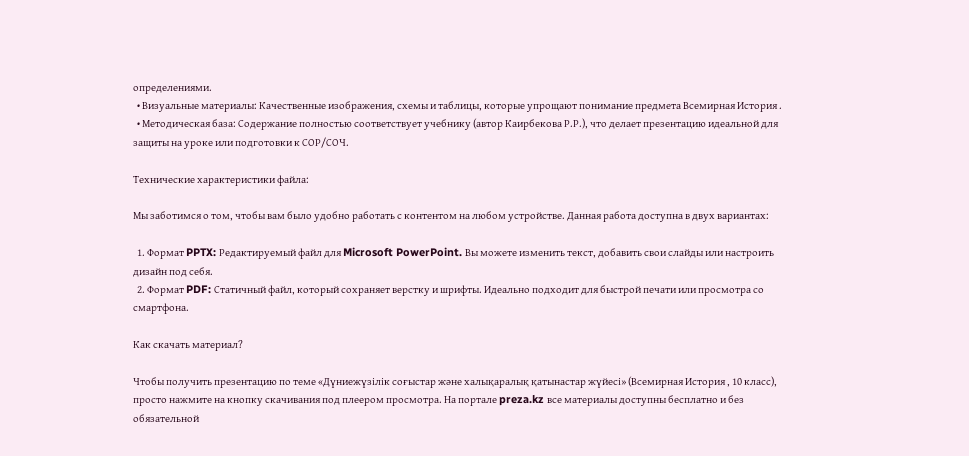определениями.
  • Визуальные материалы: Качественные изображения, схемы и таблицы, которые упрощают понимание предмета Всемирная История .
  • Методическая база: Содержание полностью соответствует учебнику (автор Каирбекова Р.Р.), что делает презентацию идеальной для защиты на уроке или подготовки к СОР/СОЧ.

Технические характеристики файла:

Мы заботимся о том, чтобы вам было удобно работать с контентом на любом устройстве. Данная работа доступна в двух вариантах:

  1. Формат PPTX: Редактируемый файл для Microsoft PowerPoint. Вы можете изменить текст, добавить свои слайды или настроить дизайн под себя.
  2. Формат PDF: Статичный файл, который сохраняет верстку и шрифты. Идеально подходит для быстрой печати или просмотра со смартфона.

Как скачать материал?

Чтобы получить презентацию по теме «Дүниежүзілік соғыстар және халықаралық қатынастар жүйесі» (Всемирная История , 10 класс), просто нажмите на кнопку скачивания под плеером просмотра. На портале preza.kz все материалы доступны бесплатно и без обязательной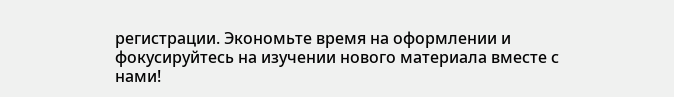регистрации. Экономьте время на оформлении и фокусируйтесь на изучении нового материала вместе с нами!